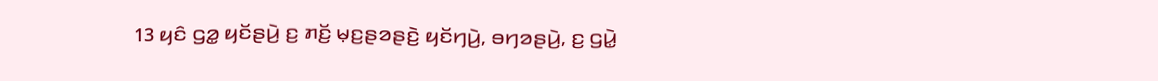13 ꤟꤢꤨ ꤞꤤ꤭ ꤟꤢꤩꤔꤣꤧ꤬ ꤢ꤬ ꤊꤢꤩ꤬ ꤗ꤫ꤢ꤬ꤔꤤꤔꤢꤧ꤬ ꤟꤢꤩꤚꤣꤧ꤬, ꤋꤚꤤꤔꤣꤧ꤬, ꤢ꤬ ꤞꤣꤧ꤭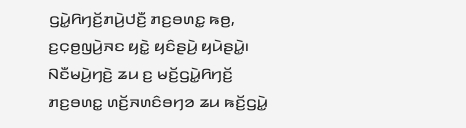ꤞꤣꤧ꤭ꤖꤚꤢꤩ꤬ꤊꤣꤧ꤬ꤓꤢꤪ꤬ ꤊꤢ꤬ꤋꤛꤢ꤭ ꤒꤥ꤬, ꤢ꤬ꤍ꤫ꤥ꤬ꤜꤣꤧ꤬ꤏꤢ ꤟꤢꤧ꤭ ꤟꤢꤨꤔꤣꤧ꤬ ꤟꤣꤧꤔꤣꤧ꤭꤯
ꤡꤢꤪꤗꤣꤧ꤬ꤚꤢꤧ꤬ ꤘꤣ ꤢ꤬ ꤗꤢꤩ꤬ꤞꤣꤧ꤭ꤖꤚꤢꤩ꤬ ꤊꤢ꤬ꤋꤛꤢ꤭ ꤛꤢꤩ꤬ꤏꤛꤢꤨꤋꤚꤤ ꤘꤣ ꤒꤢꤩ꤬ꤞꤣꤧ꤭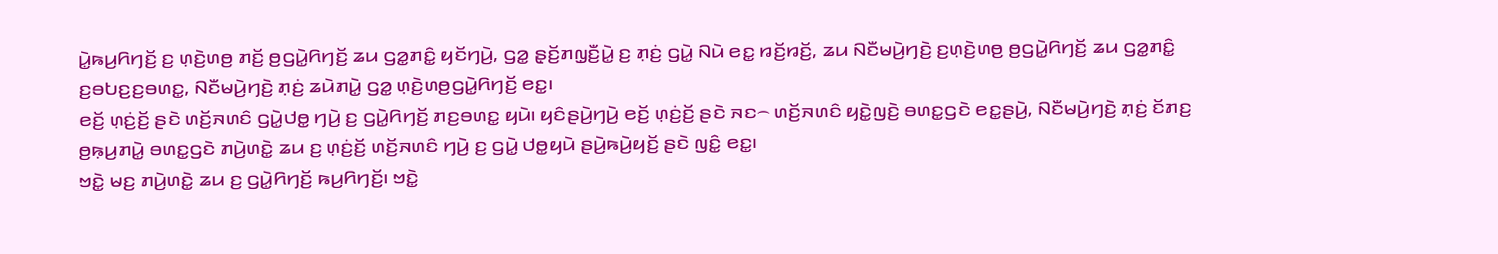ꤣꤧ꤭ꤒꤣ꤬ꤖꤚꤢꤩ꤬ ꤢ꤬ ꤛ꤫ꤢꤧ꤬ꤛꤥ꤬ ꤊꤢꤩ꤬ ꤥ꤬ꤞꤣꤧ꤭ꤖꤚꤢꤩ꤬ ꤘꤣ ꤞꤤ꤭ꤊꤢꤨ꤭ ꤟꤢꤩꤚꤣꤧ꤬, ꤞꤤ꤭ ꤔ꤫ꤢꤩ꤬ꤊꤜ꤫ꤢꤪ꤬ꤣꤧ꤭ ꤢ꤬ ꤊ꤫ꤢꤦ꤬ ꤞꤣꤧ꤭ ꤡꤣꤧ ꤕꤢ꤭ ꤙꤢꤩ꤬ꤙꤢꤩ꤬, ꤘꤣ ꤡꤢꤪꤗꤣꤧ꤬ꤚꤢꤧ꤬ ꤢ꤬ꤛ꤫ꤢꤧ꤬ꤛꤥ꤬ ꤥ꤬ꤞꤣꤧ꤭ꤖꤚꤢꤩ꤬ ꤘꤣ ꤞꤤ꤭ꤊꤢꤨ꤭ ꤢ꤬ꤋꤝꤢ꤬ꤢ꤬ꤋꤛꤢ꤭, ꤡꤢꤪꤗꤣꤧ꤬ꤚꤢꤧ꤬ ꤊ꤫ꤢꤦ꤬ ꤘꤣꤧꤊꤣꤧ꤭ ꤞꤤ꤭ ꤛ꤫ꤢꤧ꤬ꤛꤥ꤬ꤞꤣꤧ꤭ꤖꤚꤢꤩ꤬ ꤕꤢ꤭꤯
ꤕꤢꤩ꤬ ꤛ꤫ꤢꤦ꤬ꤢꤩ꤬ ꤔꤢꤧ ꤛꤢꤩ꤬ꤏꤛꤢꤨ ꤞꤣꤧ꤭ꤓꤥ꤭ ꤚꤣꤧ꤬ ꤢ꤬ ꤞꤣꤧ꤭ꤖꤚꤢꤩ꤬ ꤊꤢ꤬ꤋꤛꤢ꤭ ꤟꤣꤧ꤯ ꤟꤢꤨꤔꤣꤧ꤬ꤚꤣꤧ꤬ ꤕꤢꤩ꤬ ꤛ꤫ꤢꤦ꤬ꤢꤩ꤬ ꤔꤢꤧ ꤏꤢ꤮ ꤛꤢꤩ꤬ꤏꤛꤢꤨ ꤟꤢꤧ꤭ꤜꤢꤧ꤬ ꤋꤛꤢ꤭ꤞꤢꤧ ꤕꤢ꤭ꤔꤣꤧ꤬, ꤡꤢꤪꤗꤣꤧ꤬ꤚꤢꤧ꤬ ꤊ꤫ꤢꤦ꤬ ꤢꤩꤊꤢ꤬ ꤥ꤬ꤒ꤫ꤣ꤬ꤊꤣꤧ꤭ ꤋꤛꤢ꤭ꤞꤢꤧ ꤊꤣꤧ꤬ꤛꤢꤧ꤭ ꤘꤣ ꤢ꤬ ꤛ꤫ꤢꤦ꤬ꤢꤩ꤬ ꤛꤢꤩ꤬ꤏꤛꤢꤨ ꤚꤣꤧ꤬ ꤢ꤬ ꤞꤣꤧ꤭ ꤓꤥ꤭ꤟꤣꤧ ꤔꤣꤧ꤬ꤒꤣꤧ꤬ꤟꤢꤩ꤬ ꤔꤢꤧ ꤜꤢꤨ꤭ ꤕꤢ꤭꤯
ꤠꤢꤧ꤭ ꤗꤢ꤬ ꤊꤣꤧ꤬ꤛꤢꤧ꤭ ꤘꤣ ꤢ꤬ ꤞꤣꤧ꤭ꤖꤚꤢꤩ꤬ ꤒꤣ꤬ꤖꤚꤢꤩ꤬꤯ ꤠꤢꤧ꤭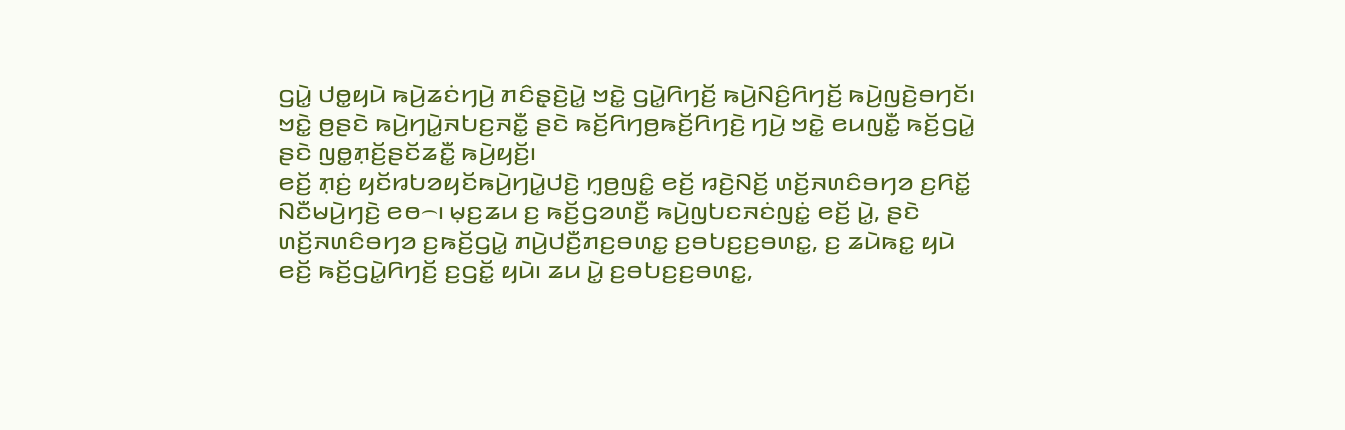ꤞꤣꤧ꤭ ꤓꤥ꤭ꤟꤣꤧ ꤒꤣꤧ꤬ꤘꤢꤦꤚꤣꤧ꤬ ꤊꤢꤨꤔ꤫ꤢꤧ꤬ꤣꤧ꤭ ꤠꤢꤧ꤭ ꤞꤣꤧ꤭ꤖꤚꤢꤩ꤬ ꤒꤣꤧ꤬ꤡꤢꤨ꤬ꤖꤚꤢꤩ꤬ ꤒꤣꤧ꤬ꤜꤢꤧ꤬ꤋꤚꤢꤩ꤯ ꤠꤢꤧ꤭ ꤥ꤬ꤔꤢꤧ ꤒꤣꤧ꤬ꤚꤣꤧ꤭ꤏꤝꤢ꤬ꤏꤢꤪ꤭ ꤔꤢꤧ ꤒꤢꤩ꤬ꤖꤚꤥ꤬ꤒꤢꤩ꤬ꤖꤚꤢꤧ꤬ ꤚꤣꤧ꤬ ꤠꤢꤧ꤭ ꤕꤣꤜꤢꤪ꤭ ꤒꤢꤩ꤬ꤞꤣꤧ꤭ ꤔꤢꤧ ꤜꤥ꤭ꤊ꤫ꤢꤩ꤬ꤔꤢꤩꤘꤢꤪ꤭ ꤒꤣꤧ꤬ꤟꤢꤩ꤬꤯
ꤕꤢꤩ꤬ ꤊ꤫ꤢꤦ꤬ ꤟꤢꤩꤙꤝꤤꤟꤢꤩꤒꤣꤧ꤬ꤚꤣꤧ꤭ꤓꤢꤧ꤬ ꤚ꤫ꤥ꤬ꤜꤢꤨ꤭ ꤕꤢꤩ꤬ ꤙꤢꤧ꤬ꤡꤢꤩ꤬ ꤛꤢꤩ꤬ꤏꤛꤢꤨꤋꤚꤤ ꤢ꤬ꤖꤢꤩ꤭ ꤡꤢꤪꤗꤣꤧ꤬ꤚꤢꤧ꤬ ꤕꤥ꤮꤯ ꤗ꤫ꤢ꤬ꤘꤣ ꤢ꤬ ꤒꤢꤩ꤬ꤞꤤꤛꤢꤪ꤬ ꤒꤣꤧ꤬ꤜꤝꤢꤏꤢꤦꤜꤢꤦ꤭ ꤕꤢꤩ꤬ ꤣꤧ꤭, ꤔꤢꤧ ꤛꤢꤩ꤬ꤏꤛꤢꤨꤋꤚꤤ ꤢ꤬ꤒꤢꤩ꤬ꤞꤣꤧ꤭ ꤊꤣꤧ꤬ꤓꤢꤪ꤬ꤊꤢ꤬ꤋꤛꤢ꤭ ꤢ꤬ꤋꤝꤢ꤬ꤢ꤬ꤋꤛꤢ꤭, ꤢ꤬ ꤘꤣꤧꤒꤢ꤭ ꤟꤣꤧ ꤕꤢꤩ꤬ ꤒꤢꤩ꤬ꤞꤣꤧ꤭ꤖꤚꤢꤩ꤬ ꤢ꤬ꤞꤢꤩ꤭ ꤟꤣꤧ꤯ ꤘꤣ ꤣꤧ꤭ ꤢ꤬ꤋꤝꤢ꤬ꤢ꤬ꤋꤛꤢ꤭,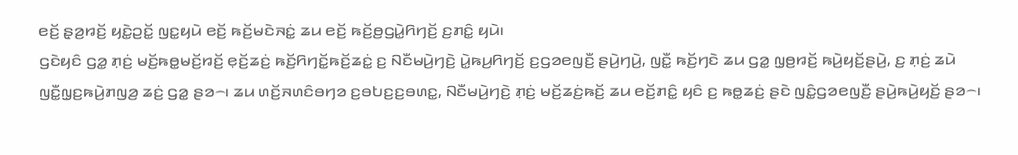ꤕꤢꤩ꤬ ꤔ꤫ꤤ꤬ꤙꤢꤩ꤬ ꤟꤢꤧ꤭ꤑꤢꤩ꤭ ꤜꤢ꤭ꤟꤣꤧ ꤕꤢꤩ꤬ ꤒꤢꤩ꤬ꤗꤢꤧꤏꤢꤦ꤭ ꤘꤣ ꤕꤢꤩ꤬ ꤒꤢꤩ꤬ꤥ꤬ꤞꤣꤧ꤭ꤖꤚꤢꤩ꤬ ꤢ꤬ꤊꤢꤨ꤭ ꤟꤣꤧ꤯
ꤞꤢꤧꤟꤢꤨ ꤞꤤ꤭ ꤊ꤫ꤢꤦ꤬ ꤗꤢꤩ꤬ꤒꤥ꤭ꤗꤢꤩ꤬ꤙꤢꤩ꤬ ꤕ꤫ꤢꤩ꤬ꤘꤢꤦ꤬ ꤒꤢꤩ꤬ꤖꤚꤢꤩ꤭ꤒꤢꤩ꤬ꤘꤢꤦ꤭ ꤢ꤬ ꤡꤢꤪꤗꤣꤧ꤬ꤚꤢꤧ꤬ ꤣꤧ꤭ꤒꤣ꤬ꤖꤚꤢꤩ꤬ ꤢ꤬ꤞꤤꤕꤜꤢꤪ꤬ ꤔꤣꤧ꤬ꤚꤣꤧ꤬, ꤜꤢꤪ꤭ ꤒꤢꤩ꤬ꤚꤢꤧ ꤘꤣ ꤞꤤ꤭ ꤜ꤫ꤥ꤬ꤙꤢꤩ꤬ ꤒꤣꤧ꤬ꤟꤢꤩ꤬ꤔꤣꤧ꤬, ꤢ꤬ ꤊ꤫ꤢꤦ꤬ ꤘꤣꤧ ꤜꤢꤪ꤭ꤜ꤫ꤢ꤬ꤒꤣꤧ꤬ꤊꤜꤤ꤬ ꤘꤢꤦ꤬ ꤞꤤ꤭ ꤔꤤ꤮꤯ ꤘꤣ ꤛꤢꤩ꤬ꤏꤛꤢꤨꤋꤚꤤ ꤢ꤬ꤋꤝꤢ꤬ꤢ꤬ꤋꤛꤢ꤭, ꤡꤢꤪꤗꤣꤧ꤬ꤚꤢꤧ꤬ ꤊ꤫ꤢꤦ꤬ ꤗꤢꤩ꤬ꤘꤢꤦ꤬ꤒꤢꤩ꤬ ꤘꤣ ꤕꤢꤩ꤬ꤊꤢꤨ꤭ ꤟꤢꤨ ꤢ꤬ ꤒꤥ꤭ꤘꤢꤦ꤬ ꤔꤢꤧ ꤜꤢꤨ꤭ꤞꤤꤕꤜꤢꤪ꤬ ꤔꤣꤧ꤬ꤒꤣꤧ꤬ꤟꤢꤩ꤬ ꤔꤤ꤮꤯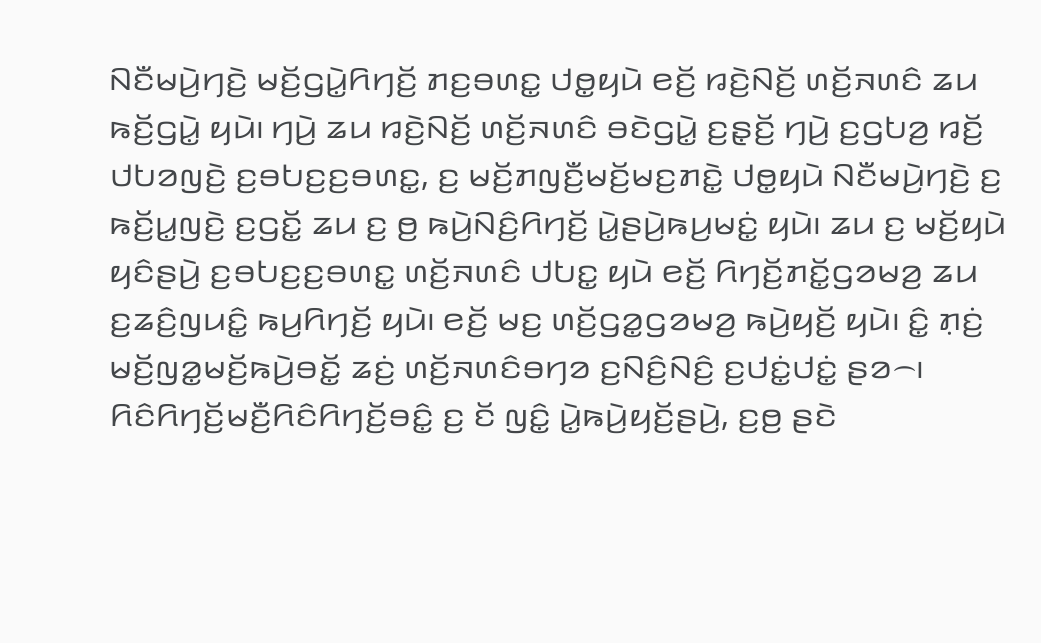ꤡꤢꤪꤗꤣꤧ꤬ꤚꤢꤧ꤬ ꤗꤢꤩ꤬ꤞꤣꤧ꤭ꤖꤚꤢꤩ꤬ ꤊꤢ꤬ꤋꤛꤢ꤭ ꤓꤥ꤭ꤟꤣꤧ ꤕꤢꤩ꤬ ꤙꤢꤧ꤬ꤡꤢꤩ꤬ ꤛꤢꤩ꤬ꤏꤛꤢꤨ ꤘꤣ ꤒꤢꤩ꤬ꤞꤣꤧ꤭ ꤟꤣꤧ꤯ ꤚꤣꤧ꤬ ꤘꤣ ꤙꤢꤧ꤬ꤡꤢꤩ꤬ ꤛꤢꤩ꤬ꤏꤛꤢꤨ ꤋꤢꤧꤞꤣꤧ꤭ ꤢ꤬ꤔ꤫ꤢꤩ꤬ ꤚꤣꤧ꤬ ꤢ꤬ꤞꤝꤤ꤬ ꤙꤢꤩ꤬ ꤓꤝꤤꤜꤢꤧ꤬ ꤢ꤬ꤋꤝꤢ꤬ꤢ꤬ꤋꤛꤢ꤭, ꤢ꤬ ꤗꤢꤩ꤬ꤊꤜꤢꤪ꤬ꤗꤢꤩ꤬ꤗꤢ꤬ꤊꤢꤧ꤭ ꤓꤥ꤭ꤟꤣꤧ ꤡꤢꤪꤗꤣꤧ꤬ꤚꤢꤧ꤬ ꤢ꤬ ꤒꤢꤩ꤬ꤣ꤭ꤜꤢꤧ꤬ ꤢ꤬ꤞꤢꤩ꤭ ꤘꤣ ꤢ꤬ ꤥ꤬ ꤒꤣꤧ꤬ꤡꤢꤨ꤬ꤖꤚꤢꤩ꤬ ꤣꤧ꤭ꤔꤣꤧ꤬ꤒꤣ꤬ꤗꤢꤦ꤭ ꤟꤣꤧ꤯ ꤘꤣ ꤢ꤬ ꤗꤢꤩ꤬ꤟꤣꤧ ꤟꤢꤨꤔꤣꤧ꤬ ꤢ꤬ꤋꤝꤢ꤬ꤢ꤬ꤋꤛꤢ꤭ ꤛꤢꤩ꤬ꤏꤛꤢꤨ ꤓꤝꤢ꤭ ꤟꤣꤧ ꤕꤢꤩ꤬ ꤖꤚꤢꤩ꤬ꤊꤢꤩ꤭ꤞꤤꤗꤤ꤬ ꤘꤣ ꤢ꤬ꤘꤢꤨ꤬ꤜꤣꤢꤨ꤭ ꤒꤣ꤬ꤖꤚꤢꤩ꤬ ꤟꤣꤧ꤯ ꤕꤢꤩ꤬ ꤗꤢ꤬ ꤛꤢꤩ꤬ꤞꤤ꤭ꤞꤤꤗꤤ꤬ ꤒꤣꤧ꤬ꤟꤢꤩ꤬ ꤟꤣꤧ꤯ ꤢꤨ꤭ ꤊ꤫ꤢꤦ꤬ ꤗꤢꤩ꤬ꤜꤤ꤭ꤗꤢꤩ꤬ꤒꤣꤧ꤬ꤋꤢꤩ꤭ ꤘꤢꤦ꤬ ꤛꤢꤩ꤬ꤏꤛꤢꤨꤋꤚꤤ ꤢ꤬ꤡꤢꤨ꤬ꤡꤢꤨ꤬ ꤢ꤬ꤓꤢꤦ꤭ꤓꤢꤦ꤭ ꤔꤤ꤮꤯
ꤖꤢꤨꤖꤚꤢꤩ꤬ꤗꤢꤪ꤬ꤖꤢꤨꤖꤚꤢꤩ꤬ꤋꤢꤨ꤭ ꤢ꤬ ꤢꤩ ꤜꤢꤨ꤭ ꤣꤧ꤭ꤒꤣꤧ꤬ꤟꤢꤩ꤬ꤔꤣꤧ꤬, ꤢ꤬ꤥ꤬ ꤔꤢꤧ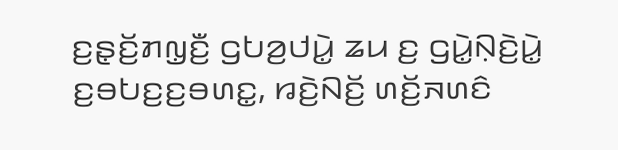ꤢ꤬ꤔ꤫ꤢꤩ꤬ꤊꤜ꤫ꤢꤪ꤬ ꤞꤝꤤ꤬ꤓꤣꤧ꤭ ꤘꤣ ꤢ꤬ ꤞꤣꤧ꤭ꤡ꤫ꤢꤧ꤬ꤣꤧ꤭ ꤢ꤬ꤋꤝꤢ꤬ꤢ꤬ꤋꤛꤢ꤭, ꤙꤢꤧ꤬ꤡꤢꤩ꤬ ꤛꤢꤩ꤬ꤏꤛꤢꤨ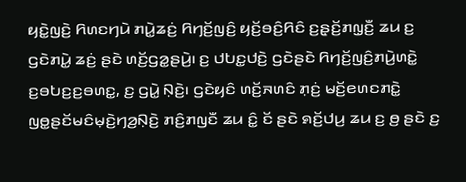ꤟꤢꤧ꤭ꤜꤢꤧ꤬ ꤖꤛꤢꤚꤣꤧ ꤊꤣꤧ꤭ꤘꤢꤦ꤬ ꤖꤚꤢꤩ꤬ꤜꤢꤨ꤬ ꤟꤢꤩ꤬ꤋꤢꤨ꤬ꤖꤢꤨ ꤢ꤬ꤔ꤫ꤢꤩ꤬ꤊꤜ꤫ꤢꤪ꤬ ꤘꤣ ꤢ꤬ ꤞꤢꤧꤊꤣꤧ꤭ ꤘꤢꤦ꤬ ꤔꤢꤧ ꤛꤢꤩ꤬ꤞꤤ꤭ꤔꤣꤧ꤬꤯ ꤢ꤬ ꤓꤝꤢ꤭ꤓꤢꤧ꤬ ꤞꤢꤧꤔꤢꤧ ꤖꤚꤢꤩ꤬ꤜꤢꤨ꤬ꤊꤣꤧ꤬ꤛꤢꤧ꤭ ꤢ꤬ꤋꤝꤢ꤬ꤢ꤬ꤋꤛꤢ꤭, ꤢ꤬ ꤞꤣꤧ꤭ ꤡ꤫ꤢꤧ꤬꤯ ꤞꤢꤧꤟꤢꤨ ꤛꤢꤩ꤬ꤏꤛꤢꤨ ꤊ꤫ꤢꤦ꤬ ꤗꤢꤩ꤬ꤕꤛꤢꤊꤢꤧ꤭ ꤜꤥ꤭ꤔꤢꤩꤗꤢꤨꤗ꤫ꤢꤧ꤬ꤚꤤ꤬ꤡ꤫ꤢꤧ꤬ ꤊꤢꤨ꤬ꤊꤜꤢꤪ ꤘꤣ ꤢꤨ꤭ ꤢꤩ ꤔꤢꤧ ꤎꤢꤩ꤬ꤓꤣ꤬ ꤘꤣ ꤢ꤬ ꤥ꤬ ꤔꤢꤧ ꤢ꤬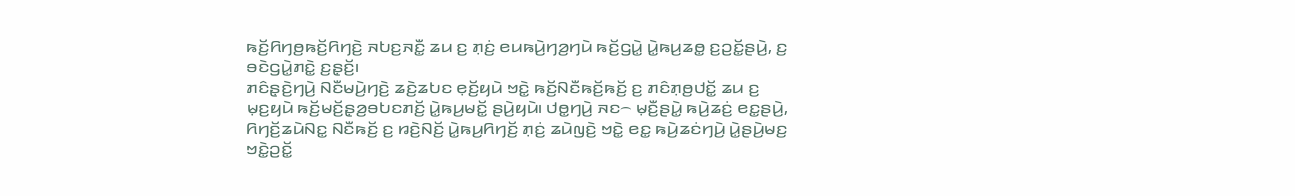ꤒꤢꤩ꤬ꤖꤚꤥ꤬ꤒꤢꤩ꤬ꤖꤚꤢꤧ꤬ ꤏꤝꤢ꤬ꤏꤢꤪ꤭ ꤘꤣ ꤢ꤬ ꤊ꤫ꤢꤦ꤬ ꤕꤣꤒꤣꤧ꤬ꤚꤤ꤬ꤚꤣꤧ ꤒꤢꤩ꤬ꤞꤣꤧ꤭ ꤣꤧ꤭ꤒꤣ꤬ꤘꤥ꤭ ꤢ꤬ꤑꤢꤩ꤭ꤔꤣꤧ꤬, ꤢ꤬ ꤋꤢꤧꤞꤣꤧ꤭ꤊꤢꤧ꤭ ꤢ꤬ꤔ꤫ꤢꤩ꤬꤯
ꤊꤢꤨꤔ꤫ꤢꤧ꤬ꤚꤣꤧ꤬ ꤡꤢꤪꤗꤣꤧ꤬ꤚꤢꤧ꤬ ꤘꤢꤧ꤬ꤘꤝꤢ ꤕ꤫ꤢꤩ꤬ꤟꤣꤧ ꤠꤢꤧ꤭ ꤒꤢꤩ꤬ꤡꤢꤪꤒꤢꤩ꤬ꤒꤢꤩ꤬ ꤢ꤬ ꤊꤢꤨꤊ꤫ꤥ꤬ꤓꤢꤩ꤭ ꤘꤣ ꤢ꤬ ꤗ꤫ꤢ꤬ꤟꤣꤧ ꤒꤢꤩ꤬ꤗꤢꤩ꤬ꤔ꤫ꤤ꤬ꤋꤝꤢꤊꤢꤩ꤬ ꤣꤧ꤭ꤒꤣ꤬ꤗꤢꤩ꤭ ꤔꤣꤧ꤬ꤟꤣꤧ꤯ ꤓꤥ꤭ꤚꤣꤧ꤬ ꤏꤢ꤮ ꤗ꤫ꤢꤪ꤬ꤔꤣꤧ꤭ ꤒꤣꤧ꤬ꤘꤢꤦ꤬ ꤕꤢ꤭ꤔꤣꤧ꤬, ꤖꤚꤢꤩ꤬ꤘꤣꤧꤡꤢ꤭ ꤡꤢꤪꤒꤢꤩ꤬ ꤢ꤬ ꤙꤢꤧ꤬ꤡꤢꤩ꤬ ꤣꤧ꤭ꤒꤣ꤬ꤖꤚꤢꤩ꤬ ꤊ꤫ꤢꤦ꤬ ꤘꤣꤧꤜꤢꤧ꤬ ꤠꤢꤧ꤭ ꤕꤢ꤭ ꤒꤣꤧ꤬ꤘꤢꤦꤚꤣꤧ꤬ ꤣꤧ꤭ꤔꤣꤧ꤬ꤗꤢ꤬ ꤠꤢꤧ꤭ꤑꤢꤩ꤭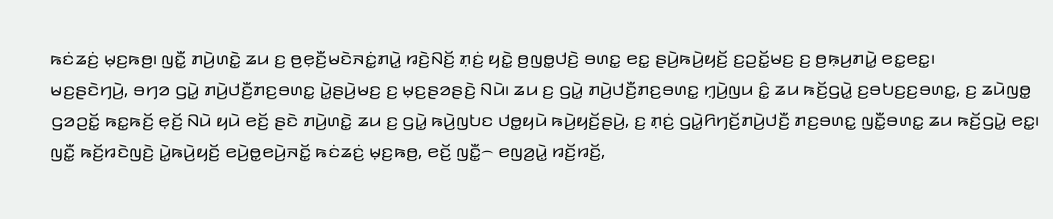ꤒꤢꤦꤘꤢꤦ꤬ ꤗ꤫ꤢ꤬ꤒꤥ꤬꤯ ꤜꤢꤪ꤭ ꤊꤣꤧ꤬ꤛꤢꤧ꤭ ꤘꤣ ꤢ꤬ ꤥ꤬ꤕ꤫ꤢꤪ꤬ꤗꤢꤧꤏꤢꤦ꤭ꤊꤣꤧ꤭ ꤙꤢꤧ꤬ꤡꤢꤩ꤬ ꤊ꤫ꤢꤦ꤬ ꤟꤢꤧ꤭ ꤥ꤬ꤜꤥ꤭ꤓꤢꤧ꤬ ꤋꤛꤢ꤭ ꤕꤢ꤭ ꤔꤣꤧ꤬ꤒꤣꤧ꤬ꤟꤢꤩ꤬ ꤢ꤬ꤑꤢꤩ꤭ꤗꤢ꤬ ꤢ꤬ ꤥ꤬ꤒ꤫ꤣ꤬ꤊꤣꤧ꤭ ꤕꤢ꤭ꤕꤢ꤭꤯
ꤗꤢ꤬ꤔꤢꤧꤚꤣꤧ꤬, ꤋꤚꤤ ꤞꤣꤧ꤭ ꤊꤣꤧ꤬ꤓꤢꤪ꤬ꤊꤢ꤬ꤋꤛꤢ꤭ ꤣꤧ꤭ꤔꤣꤧ꤬ꤗꤢ꤬ ꤢ꤬ ꤗ꤫ꤢ꤬ꤔꤤꤔꤢꤧ꤬ ꤡꤣꤧ꤯ ꤘꤣ ꤢ꤬ ꤞꤣꤧ꤭ ꤊꤣꤧ꤬ꤓꤢꤪ꤬ꤊꤢ꤬ꤋꤛꤢ꤭ ꤚ꤫ꤣꤧ꤬ꤜꤣ ꤢꤨ꤭ ꤘꤣ ꤒꤢꤩ꤬ꤞꤣꤧ꤭ ꤢ꤬ꤋꤝꤢ꤬ꤢ꤬ꤋꤛꤢ꤭, ꤢ꤬ ꤘꤣꤧꤜꤥ꤭ ꤞꤤꤑꤢꤩ꤭ ꤒꤢ꤭ꤒꤢꤩ꤬ ꤕ꤫ꤢꤩ꤬ ꤡꤣꤧ ꤟꤣꤧ ꤕꤢꤩ꤬ ꤔꤢꤧ ꤊꤣꤧ꤬ꤛꤢꤧ꤭ ꤘꤣ ꤢ꤬ ꤞꤣꤧ꤭ ꤒꤣꤧ꤬ꤜꤝꤢ ꤓꤥ꤭ꤟꤣꤧ ꤒꤣꤧ꤬ꤟꤢꤩ꤬ꤔꤣꤧ꤬, ꤢ꤬ ꤊ꤫ꤢꤦ꤬ ꤞꤣꤧ꤭ꤖꤚꤢꤩ꤬ꤊꤣꤧ꤬ꤓꤢꤪ꤬ ꤊꤢ꤬ꤋꤛꤢ꤭ ꤜꤢꤪ꤭ꤋꤛꤢ꤭ ꤘꤣ ꤒꤢꤩ꤬ꤞꤣꤧ꤭ ꤕꤢ꤭꤯
ꤜꤢꤪ꤭ ꤒꤢꤩ꤬ꤙꤢꤧꤜꤢꤧ꤬ ꤣꤧ꤭ꤒꤣꤧ꤬ꤟꤢꤩ꤬ ꤕꤣꤧ꤬ꤥ꤭ꤕꤣꤧ꤬ꤏꤢꤩ꤭ ꤒꤢꤦꤘꤢꤦ꤬ ꤗ꤫ꤢ꤬ꤒꤥ꤬, ꤕꤢꤩ꤬ ꤜꤢꤪ꤭꤮ ꤕꤜꤤ꤬ꤣꤧ꤭ ꤙꤢꤩ꤬ꤙꤢꤩ꤬,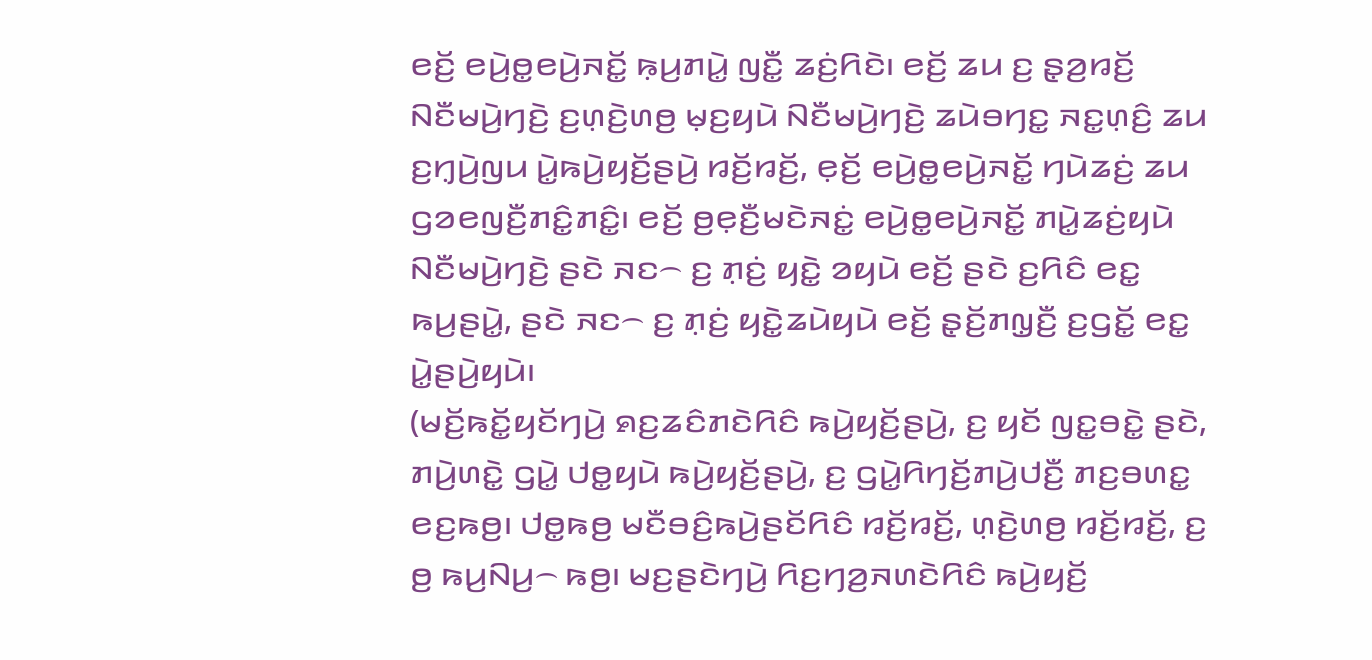ꤕꤢꤩ꤬ ꤕꤣꤧ꤬ꤥ꤭ꤕꤣꤧ꤬ꤏꤢꤩ꤭ ꤒ꤫ꤣ꤬ꤊꤣꤧ꤭ ꤜꤢꤪ꤭ ꤘꤢꤦ꤬ꤖꤢꤧ꤯ ꤕꤢꤩ꤬ ꤘꤣ ꤢ꤬ ꤔ꤫ꤤ꤬ꤙꤢꤩ꤬ ꤡꤢꤪꤗꤣꤧ꤬ꤚꤢꤧ꤬ ꤢ꤬ꤛ꤫ꤢꤧ꤬ꤛꤥ꤬ ꤗ꤫ꤢ꤬ꤟꤣꤧ ꤡꤢꤪꤗꤣꤧ꤬ꤚꤢꤧ꤬ ꤘꤣꤧꤋꤚꤢ꤭ ꤏꤢ꤭ꤛ꤫ꤢꤨ꤬ ꤘꤣ ꤢ꤬ꤚ꤫ꤣꤧ꤬ꤜꤣ ꤣꤧ꤭ꤒꤣꤧ꤬ꤟꤢꤩ꤬ꤔꤣꤧ꤬ ꤙꤢꤩ꤬ꤙꤢꤩ꤬, ꤕ꤫ꤢꤩ꤬ ꤕꤣꤧ꤬ꤥ꤭ꤕꤣꤧ꤬ꤏꤢꤩ꤭ ꤚꤣꤧꤘꤢꤦ꤬ ꤘꤣ ꤞꤤꤕꤜꤢꤪ꤬ꤊꤢꤨ꤭ꤊꤢꤨ꤭꤯ ꤕꤢꤩ꤬ ꤥ꤬ꤕ꤫ꤢꤪ꤬ꤗꤢꤧꤏꤢꤦ꤭ ꤕꤣꤧ꤬ꤥ꤭ꤕꤣꤧ꤬ꤏꤢꤩ꤭ ꤊꤣꤧ꤭ꤘꤢꤦ꤬ꤟꤣꤧ ꤡꤢꤪꤗꤣꤧ꤬ꤚꤢꤧ꤬ ꤔꤢꤧ ꤏꤢ꤮ ꤢ꤬ ꤊ꤫ꤢꤦ꤬ ꤟꤢꤧ꤭ ꤤꤟꤣꤧ ꤕꤢꤩ꤬ ꤔꤢꤧ ꤢ꤬ꤖꤢꤨ ꤕꤢ꤭ ꤒꤣ꤬ꤔꤣꤧ꤭, ꤔꤢꤧ ꤏꤢ꤮ ꤢ꤬ ꤊ꤫ꤢꤦ꤬ ꤟꤢꤧ꤭ꤘꤣꤧꤟꤣꤧ ꤕꤢꤩ꤬ ꤔ꤫ꤢꤩ꤬ꤊꤜ꤫ꤢꤪ꤬ ꤢ꤬ꤞꤢꤩ꤭ ꤕꤢ꤭ ꤣꤧ꤭ꤔꤣꤧ꤬ꤟꤣꤧ꤯
(ꤗꤢꤩ꤬ꤒꤢꤩ꤭ꤟꤢꤩꤚꤣꤧ꤬ ꤎꤢ꤬ꤘꤢꤨꤊꤢꤧꤖꤢꤨ ꤒꤣꤧ꤬ꤟꤢꤩ꤬ꤔꤣꤧ꤬, ꤢ꤬ ꤟꤢꤩ ꤜꤢ꤭ꤋꤢꤧ꤭ ꤔꤢꤧ, ꤊꤣꤧ꤬ꤛꤢꤧ꤭ ꤞꤣꤧ꤭ ꤓꤥ꤭ꤟꤣꤧ ꤒꤣꤧ꤬ꤟꤢꤩ꤬ꤔꤣꤧ꤬, ꤢ꤬ ꤞꤣꤧ꤭ꤖꤚꤢꤩ꤬ꤊꤣꤧ꤬ꤓꤢꤪ꤬ ꤊꤢ꤬ꤋꤛꤢ꤭ ꤕꤢ꤬ꤒꤥ꤬꤯ ꤓꤥ꤭ꤒꤥ꤬ ꤗꤢꤪꤋꤢꤨ꤬ꤒꤣꤧ꤬ꤔꤢꤩꤖꤢꤨ ꤙꤢꤩ꤬ꤙꤢꤩ꤬, ꤛ꤫ꤢꤧ꤬ꤛꤥ꤬ ꤙꤢꤩ꤬ꤙꤢꤩ꤬, ꤢ꤬ ꤥ꤬ ꤒꤣ꤬ꤡꤣ꤬꤮ ꤒꤥ꤬꤯ ꤗꤢ꤬ꤔꤢꤧꤚꤣꤧ꤬ ꤖꤢ꤬ꤚꤤ꤬ꤏꤛꤢꤧꤖꤢꤨ ꤒꤣꤧ꤬ꤟꤢꤩ꤬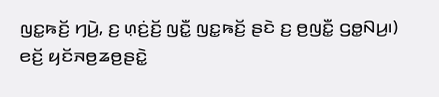ꤜꤢ꤭ꤒꤢꤩ꤬ ꤚꤣꤧ꤬, ꤢ꤬ ꤛ꤫ꤢꤦ꤬ꤢꤩ꤬ ꤜꤢꤪ꤭ ꤜꤢ꤭ꤒꤢꤩ꤬ ꤔꤢꤧ ꤢ꤬ ꤥ꤬ꤜꤢꤪ꤭ ꤞꤥ꤭ꤡꤣ꤬꤯)
ꤕꤢꤩ꤬ ꤟꤢꤩꤏꤥ꤬ꤘꤥ꤬ꤔꤢꤧ꤭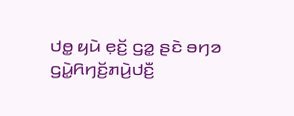ꤓꤥ꤭ ꤟꤣꤧ ꤕ꤫ꤢꤩ꤬ ꤞꤤ꤭ ꤔꤢꤧ ꤋꤚꤤ ꤞꤣꤧ꤭ꤖꤚꤢꤩ꤬ꤊꤣꤧ꤬ꤓꤢꤪ꤬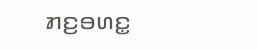ꤊꤢ꤬ꤋꤛꤢ꤭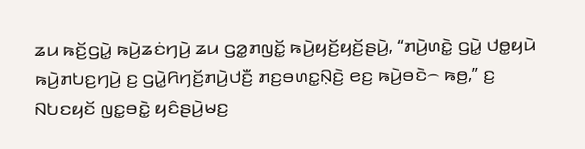ꤘꤣ ꤒꤢꤩ꤬ꤞꤣꤧ꤭ ꤒꤣꤧ꤬ꤘꤢꤦꤚꤣꤧ꤬ ꤘꤣ ꤞꤤ꤭ꤊꤜꤢꤩ꤭ ꤒꤣꤧ꤬ꤟꤢꤩ꤬ꤟꤢꤩ꤬ꤔꤣꤧ꤬, “ꤊꤣꤧ꤬ꤛꤢꤧ꤭ ꤞꤣꤧ꤭ ꤓꤥ꤭ꤟꤣꤧ ꤒꤣꤧ꤬ꤊꤝꤢ꤬ꤚꤣꤧ꤬ ꤢ꤬ ꤞꤣꤧ꤭ꤖꤚꤢꤩ꤬ꤊꤣꤧ꤬ꤓꤢꤪ꤬ ꤊꤢ꤬ꤋꤛꤢ꤭ꤡ꤫ꤢꤧ꤬ ꤕꤢ꤬ ꤒꤣꤧ꤬ꤋꤢꤧ꤮ ꤒꤥ꤬,” ꤢ꤬ ꤡꤝꤢꤟꤢꤩ ꤜꤢ꤭ꤋꤢꤧ꤭ ꤟꤢꤨꤔꤣꤧ꤬ꤗꤢ꤬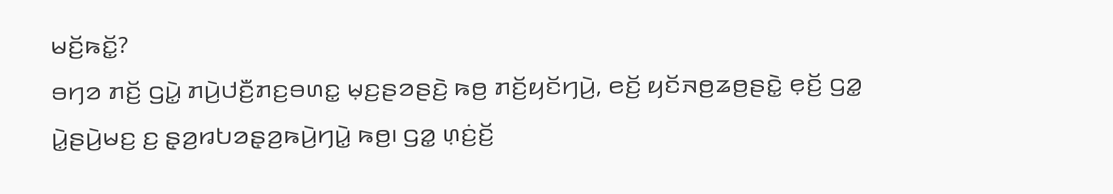ꤗꤢꤩ꤬ꤒꤢꤩ꤭?
ꤋꤚꤤ ꤊꤢꤩ꤬ ꤞꤣꤧ꤭ ꤊꤣꤧ꤬ꤓꤢꤪ꤬ꤊꤢ꤬ꤋꤛꤢ꤭ ꤗ꤫ꤢ꤬ꤔꤤꤔꤢꤧ꤬ ꤒꤥ꤬ ꤊꤢꤩ꤬ꤟꤢꤩꤚꤣꤧ꤬, ꤕꤢꤩ꤬ ꤟꤢꤩꤏꤥ꤬ꤘꤥ꤬ꤔꤢꤧ꤭ ꤕ꤫ꤢꤩ꤬ ꤞꤤ꤭ ꤣꤧ꤭ꤔꤣꤧ꤬ꤗꤢ꤬ ꤢ꤬ ꤔ꤫ꤤ꤬ꤙꤝꤤꤔ꤫ꤤ꤬ꤒꤣꤧ꤬ꤚꤣꤧ꤭ ꤒꤥ꤬꤯ ꤞꤤ꤭ ꤛ꤫ꤢꤦ꤬ꤢꤩ꤬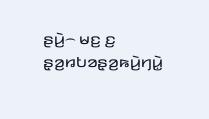ꤔꤣꤧ꤬꤮ ꤗꤢ꤬ ꤢ꤬ ꤔ꤫ꤤ꤬ꤙꤝꤤꤔ꤫ꤤ꤬ꤒꤣꤧ꤬ꤚꤣꤧ꤭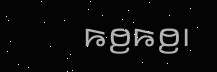ꤒꤥ꤬ꤒꤥ꤬꤯